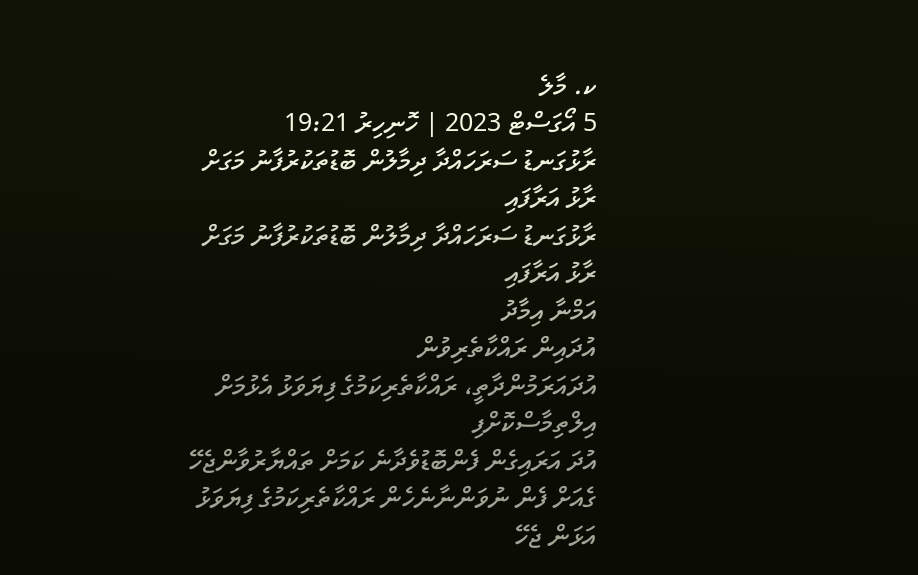ކ. މާލެ
5 އޯގަސްޓް 2023 | ހޮނިހިރު 19:21
ރާޅުގަނޑު ސަރަހައްދާ ދިމާލުން ބޮޑުތަކުރުފާނު މަގަށް ރާޅު އަރާފައި
ރާޅުގަނޑު ސަރަހައްދާ ދިމާލުން ބޮޑުތަކުރުފާނު މަގަށް ރާޅު އަރާފައި
އަމްނާ އިމާދު
އުދައިން ރައްކާތެރިވުން
އުދައަރަމުންދާތީ، ރައްކާތެރިކަމުގެ ފިޔަވަޅު އެޅުމަށް އިލްތިމާސްކޮށްފި
އުދަ އަރައިގެން ފެންބޮޑުވެދާނެ ކަމަށް ތައްޔާރުވާންޖެހޭ
ގެއަށް ފެން ނުވަންނާނެހެން ރައްކާތެރިކަމުގެ ފިޔަވަޅު އަޅަން ޖެހޭ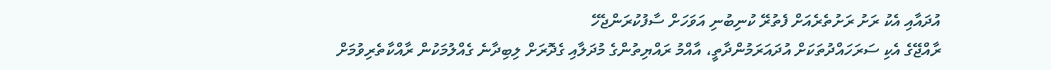އުދައާއި އެކު ރަށު ރަށުތެރެއަށް ފެތުރޭ ކުނިބުނި އަވަހަށް ސާފުކުރަންޖެހޭ
ރާއްޖޭގެ އެކި ސަރަހައްދުތަކަށް އުދައަރަމުންދާތީ، އާއްމު ރައްޔިތުންގެ މުދަލާއި ގެދޮރަށް ލިބިދާނެ ގެއްލުމަކުން ރާއްކާތެރިވުމަށް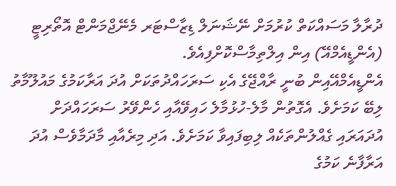ދުރާލާ މަސައްކަތް ކުރުމަށް ނޭޝަނަލް ޑިޒާސްޓަރ މެނޭޖްމަންޓް އޮތޯރިޓީ (އެންޑީއެމްއޭ) އިން އިލްތިމާސްކޮށްފިއެވެ.
އެންޑީއެމްއޭއިން ބުނީ ރާއްޖޭގެ އެކި ސަރަހައްދުތަކަށް އުދަ އަރާކަމުގެ މައުލޫމާތު ލިބޭ ކަމަށެވެ. އެގޮތުން މާލެ-ހުޅުމާލެ ހައިވޭއާއި ހެންވޭރު ސަރަހައްދަށް އުދައަރައި ގެއްލުންތަކެއް ލިބިފައިވާ ކަމަށެވެ. އަދި މިރެއާއި މާދަމާވެސް އުދަ އަރާފާނެ ކަމުގެ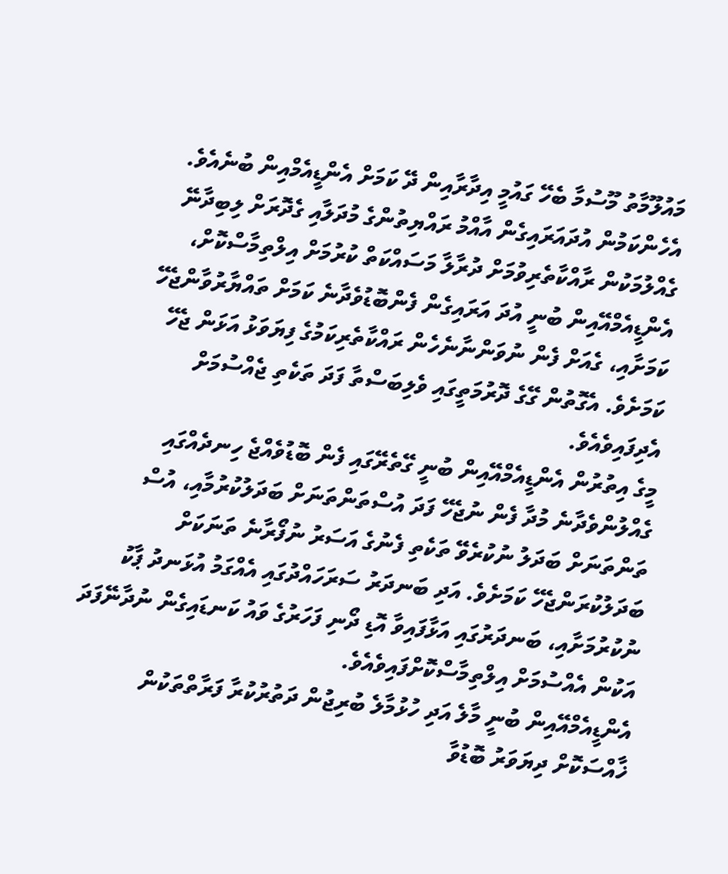މައުލޫމާތު މޫސުމާ ބެހޭ ގައުމީ އިދާރާއިން ދޭ ކަމަށް އެންޑީއެމްއިން ބުނެއެވެ.
އެހެންކަމުން އުދައަރައިގެން އާއްމު ރައްޔިތުންގެ މުދަލާއި ގެދޮރަށް ލިބިދާނޭ ގެއްލުމަކުން ރާއްކާތެރިވުމަށް ދުރާލާ މަސައްކަތް ކުރުމަށް އިލްތިމާސްކޮށް، އެންޑީއެމްއޭއިން ބުނީ އުދަ އަރައިގެން ފެންބޮޑުވެދާނެ ކަމަށް ތައްޔާރުވާންޖެހޭ ކަމަށާއި، ގެއަށް ފެން ނުވަންނާނެހެން ރައްކާތެރިކަމުގެ ފިޔަވަޅު އަޅަން ޖެހޭ ކަމަށެވެ. އެގޮތުން ގޭގެ ދޮރުމަތީގައި ވެލިބަސްތާ ފަދަ ތަކެތި ޖެއްސުމަށް އެދިފައިވެއެވެ.
މީގެ އިތުރުން އެންޑީއެމްއޭއިން ބުނީ ގޭތެރޭގައި ފެން ބޮޑުވެއްޖެ ހިނދެއްގައި ގެއްލުންވެދާނެ މުދާ ފެން ނުޖެހޭ ފަދަ އުސްތަންތަނަށް ބަދަލުކުރުމާއި، އުސް ތަންތަނަށް ބަދަލު ނުކުރެވޭ ތަކެތި ފެނުގެ އަސަރު ނުފޯރާނެ ތަނަކަށް ބަދަލުކުރަންޖެހޭ ކަމަށެވެ. އަދި ބަނދަރު ސަރަހައްދުގައި އެއްގަމު އުޅަނދު ޕާކު ނުކުރުމަށާއި، ބަނދަރުގައި އަޅާފައިވާ އޮޑި ދޯނި ފަހަރުގެ ވައު ކަނޑައިގެން ނުދާނޭފަދަ އަކުން އެއްސުމަށް އިލްތިމާސްކޮށްފައިވެއެވެ.
އެންޑީއެމްއޭއިން ބުނީ މާލެ އަދި ހުޅުމާލެ ބުރިޖުން ދަތުރުކުރާ ފަރާތްތަކުން ޚާއްސަކޮށް ދިޔަވަރު ބޮޑުވާ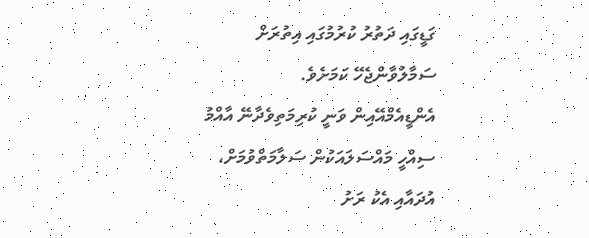ގަޑީގައި ދަތުރު ކުރުމުގައި އިތުރަށް ސަމާލުވާންޖެހޭ ކަމަށެވެ.
އެންޑީއެމްއޭއިން ވަނީ ކުރިމަތިވެދާނޭ އާއްމު ސިއްހީ މައްސަލައަކުން ސަލާމަތްވުމަށް، އުދައާއި އެކު ރަށު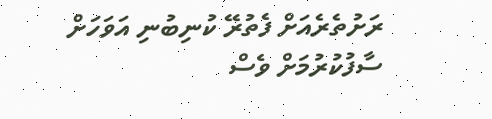ރަށުތެރެއަށް ފެތުރޭ ކުނިބުނި އަވަހަށް ސާފުކުރުމަށް ވެސް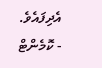އެދިފައެވެ.
- ކޮމެންޓް